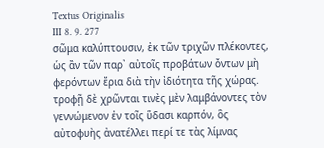Textus Originalis
III 8. 9. 277
σῶμα καλύπτουσιν, ἐκ τῶν τριχῶν πλέκοντες, ὡς ἂν τῶν παρ᾽ αὐτοῖς προβάτων ὄντων μὴ φερόντων ἔρια διὰ τὴν ἰδιότητα τῆς χώρας. τροφῇ δὲ χρῶνται τινὲς μὲν λαμβάνοντες τὸν γεννώμενον ἐν τοῖς ὕδασι καρπόν, ὃς αὐτοφυὴς ἀνατέλλει περί τε τὰς λίμνας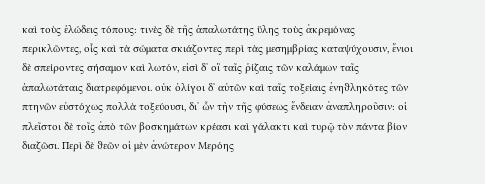καὶ τοὺς ἑλώδεις τόπους: τινὲς δὲ τῆς ἁπαλωτάτης ὕλης τοὺς ἀκρεμόνας περικλῶντες, οἷς καὶ τὰ σώματα σκιάζοντες περὶ τὰς μεσημβρίας καταψύχουσιν, ἔνιοι δὲ σπείροντες σήσαμον καὶ λωτόν, εἰσὶ δ᾽ οἳ ταῖς ῥίζαις τῶν καλάμων ταῖς ἁπαλωτάταις διατρεφόμενοι. οὐκ ὀλίγοι δ᾽ αὐτῶν καὶ ταῖς τοξείαις ἐνηϑληκότες τῶν πτηνῶν εὐστόχως πολλὰ τοξεύουσι, δι᾽ ὧν τὴν τῆς φύσεως ἔνδειαν ἀναπληροῦσιν: οἱ πλεῖστοι δὲ τοῖς ἀπὸ τῶν βοσκημάτων κρέασι καὶ γάλακτι καὶ τυρῷ τὸν πάντα βίον διαζῶσι. Περὶ δὲ ϑεῶν οἱ μὲν ἀνώτερον Μερόης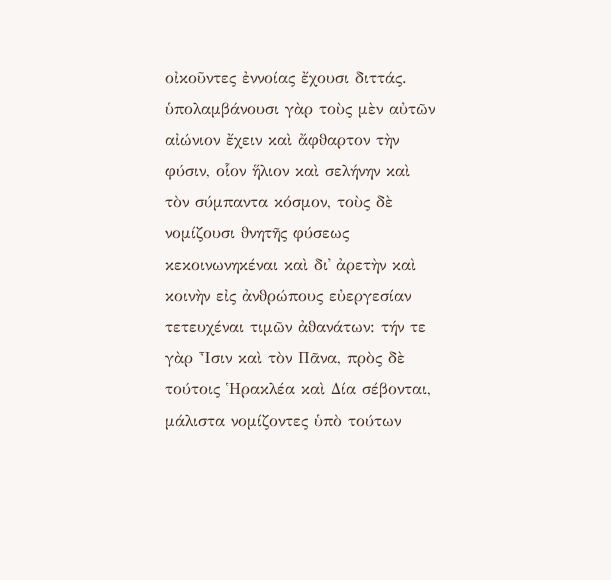οἰκοῦντες ἐννοίας ἔχουσι διττάς. ὑπολαμβάνουσι γὰρ τοὺς μὲν αὐτῶν αἰώνιον ἔχειν καὶ ἄφϑαρτον τὴν φύσιν, οἷον ἥλιον καὶ σελήνην καὶ τὸν σύμπαντα κόσμον, τοὺς δὲ νομίζουσι ϑνητῆς φύσεως κεκοινωνηκέναι καὶ δι᾽ ἀρετὴν καὶ κοινὴν εἰς ἀνϑρώπους εὐεργεσίαν τετευχέναι τιμῶν ἀϑανάτων: τήν τε γὰρ Ἶσιν καὶ τὸν Πᾶνα, πρὸς δὲ τούτοις Ἡρακλέα καὶ Δία σέβονται, μάλιστα νομίζοντες ὑπὸ τούτων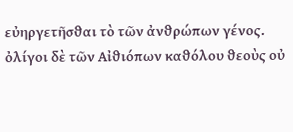εὐηργετῆσϑαι τὸ τῶν ἀνϑρώπων γένος. ὀλίγοι δὲ τῶν Αἰϑιόπων καϑόλου ϑεοὺς οὐ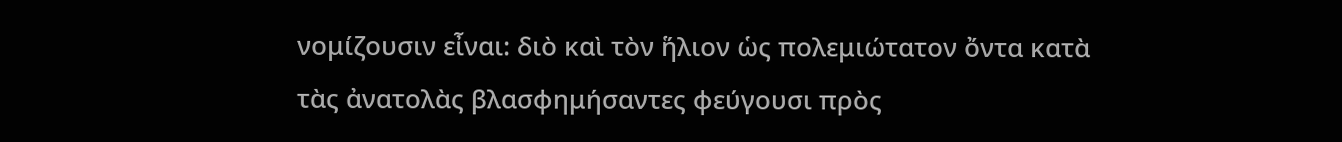νομίζουσιν εἶναι: διὸ καὶ τὸν ἥλιον ὡς πολεμιώτατον ὄντα κατὰ τὰς ἀνατολὰς βλασφημήσαντες φεύγουσι πρὸς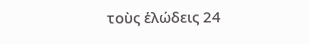τοὺς ἑλώδεις 24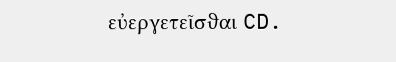εὐεργετεῖσϑαι CD.